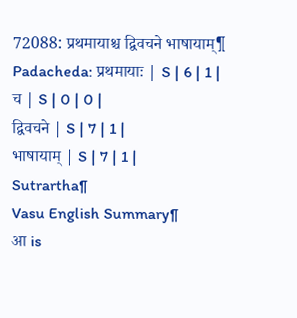72088: प्रथमायाश्च द्विवचने भाषायाम्¶
Padacheda: प्रथमायाः | S | 6 | 1 |
च | S | 0 | 0 |
द्विवचने | S | 7 | 1 |
भाषायाम् | S | 7 | 1 |
Sutrartha¶
Vasu English Summary¶
आ is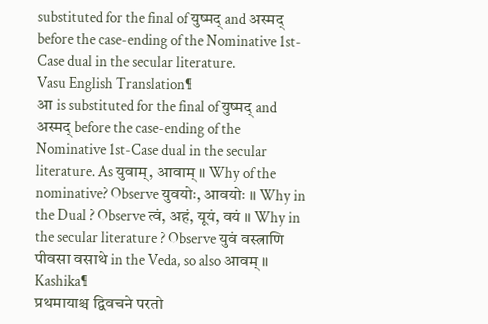substituted for the final of युष्मद् and अस्मद् before the case-ending of the Nominative 1st-Case dual in the secular literature.
Vasu English Translation¶
आ is substituted for the final of युष्मद् and अस्मद् before the case-ending of the Nominative 1st-Case dual in the secular literature. As युवाम्, आवाम् ॥ Why of the nominative? Observe युवयोः, आवयोः ॥ Why in the Dual ? Observe त्वं, अहं, यूयं, वयं ॥ Why in the secular literature ? Observe युवं वस्त्राणि पीवसा वसाथे in the Veda, so also आवम् ॥
Kashika¶
प्रथमायाश्च द्विवचने परतो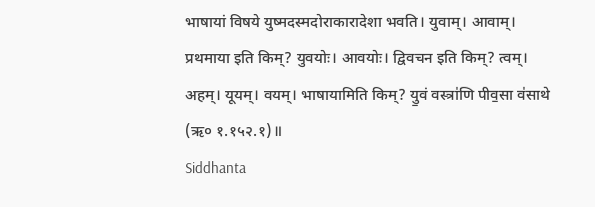भाषायां विषये युष्मदस्मदोराकारादेशा भवति। युवाम्। आवाम्। प्रथमाया इति किम्? युवयोः। आवयोः। द्विवचन इति किम्? त्वम्। अहम्। यूयम्। वयम्। भाषायामिति किम्? यु॒वं वस्त्रा॑णि पीव॒सा व॑साथे (ऋ० १.१५२.१)॥
Siddhanta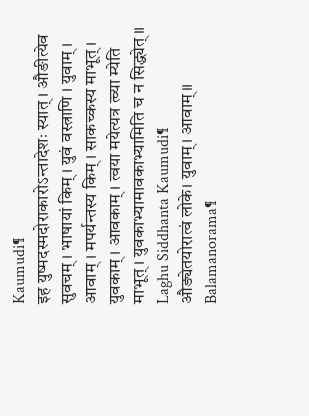Kaumudi¶
इह युष्मदस्मदोराकारोऽन्तादेशः स्यात् । औङीत्येव सुवचम् । भाषायां किम् । युवं वस्त्राणि । युवाम् । आवाम् । मपर्यन्तस्य किम् । साकच्कस्य माभूत् । युवकाम् । आवकाम् । त्वया मयेत्यत्र त्व्या म्येति माभूत् । युवकाभ्यामावकाभ्यामिति च न सिद्ध्येत् ॥
Laghu Siddhanta Kaumudi¶
औङ्येतयोरात्वं लोके। युवाम्। आवाम्॥
Balamanorama¶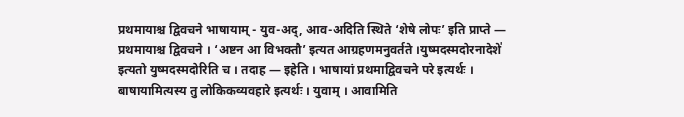प्रथमायाश्च द्विवचने भाषायाम् - युव-अद्, आव-अदिति स्थिते ‘शेषे लोपः’ इति प्राप्ते — प्रथमायाश्च द्विवचने । ‘अष्टन आ विभक्तौ’ इत्यत आग्रहणमनुवर्तते ।युष्मदस्मदोरनादेशे॑ इत्यतो युष्मदस्मदोरिति च । तदाह — इहेति । भाषायां प्रथमाद्विवचने परे इत्यर्थः । बाषायामित्यस्य तु लोकिकव्यवहारे इत्यर्थः । युवाम् । आवामिति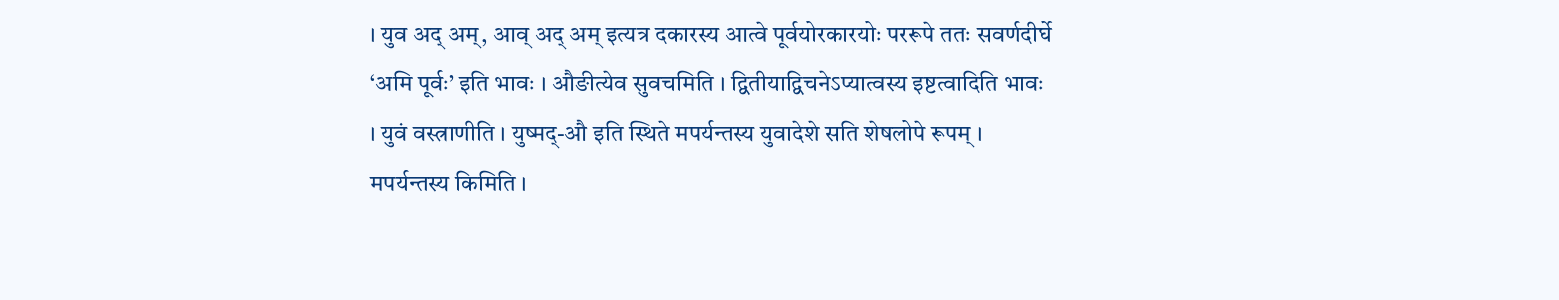। युव अद् अम्, आव् अद् अम् इत्यत्र दकारस्य आत्वे पूर्वयोरकारयोः पररूपे ततः सवर्णदीर्घे ‘अमि पूर्वः’ इति भावः । औङीत्येव सुवचमिति । द्वितीयाद्विचनेऽप्यात्वस्य इष्टत्वादिति भावः । युवं वस्त्राणीति । युष्मद्-औ इति स्थिते मपर्यन्तस्य युवादेशे सति शेषलोपे रूपम् । मपर्यन्तस्य किमिति ।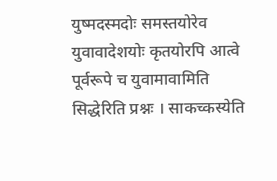युष्मदस्मदोः समस्तयोरेव युवावादेशयोः कृतयोरपि आत्वे पूर्वरूपे च युवामावामिति सिद्धेरिति प्रश्नः । साकच्कस्येति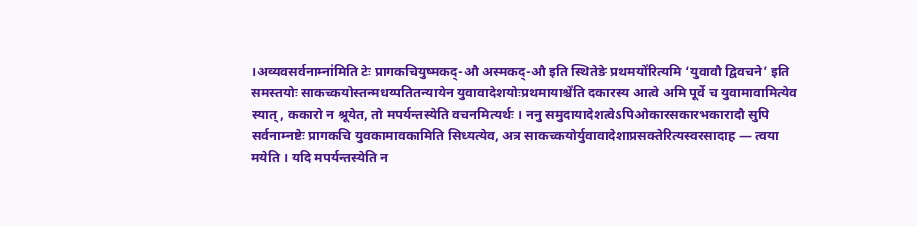।अव्यवसर्वनाम्ना॑मिति टेः प्रागकचियुष्मकद्-औ अस्मकद्-औ इति स्थितेङे प्रथमयो॑रित्यमि ‘युवावौ द्विवचने’ इति समस्तयोः साकच्कयोस्तन्मधय्पतितन्यायेन युवावादेशयोःप्रथमायाश्चे॑ति दकारस्य आत्वे अमि पूर्वे च युवामावामित्येव स्यात्, ककारो न श्रूयेत, तो मपर्यन्तस्येति वचनमित्यर्थः । ननु समुदायादेशत्वेऽपिओकारसकारभकारादौ सुपि सर्वनाम्नष्टेः प्रागकचि युवकामावकामिति सिध्यत्येव, अत्र साकच्कयोर्युवावादेशाप्रसक्तेरित्यस्वरसादाह — त्वया मयेति । यदि मपर्यन्तस्येति न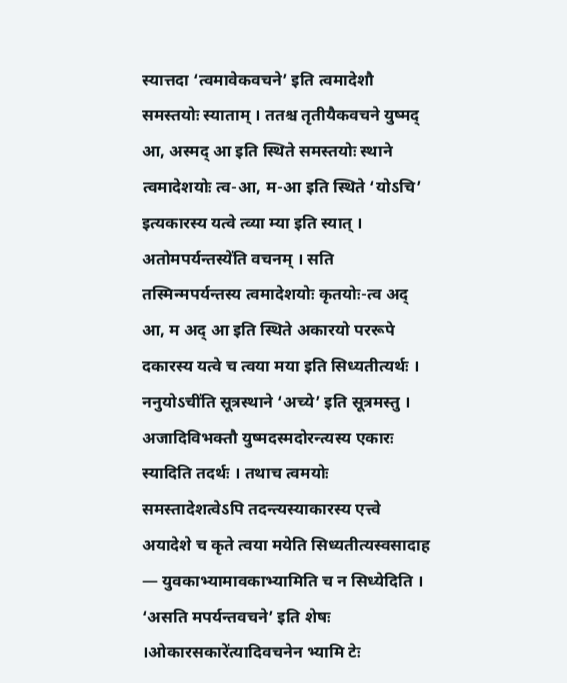स्यात्तदा ‘त्वमावेकवचने’ इति त्वमादेशौ समस्तयोः स्याताम् । ततश्च तृतीयैकवचने युष्मद् आ, अस्मद् आ इति स्थिते समस्तयोः स्थाने त्वमादेशयोः त्व-आ, म-आ इति स्थिते ‘योऽचि’ इत्यकारस्य यत्वे त्व्या म्या इति स्यात् । अतोमपर्यन्तस्ये॑ति वचनम् । सति तस्मिन्मपर्यन्तस्य त्वमादेशयोः कृतयोः-त्व अद् आ, म अद् आ इति स्थिते अकारयो पररूपे दकारस्य यत्वे च त्वया मया इति सिध्यतीत्यर्थः । ननुयोऽची॑ति सूत्रस्थाने ‘अच्ये’ इति सूत्रमस्तु । अजादिविभक्तौ युष्मदस्मदोरन्त्यस्य एकारः स्यादिति तदर्थः । तथाच त्वमयोः समस्तादेशत्वेऽपि तदन्त्यस्याकारस्य एत्त्वे अयादेशे च कृते त्वया मयेति सिध्यतीत्यस्वसादाह — युवकाभ्यामावकाभ्यामिति च न सिध्येदिति । ‘असति मपर्यन्तवचने’ इति शेषः ।ओकारसकारे॑त्यादिवचनेन भ्यामि टेः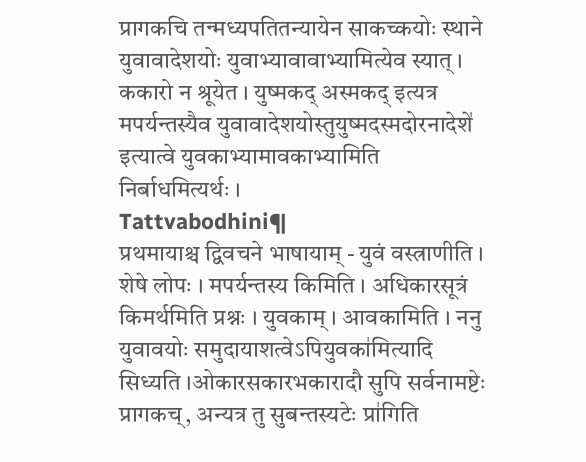प्रागकचि तन्मध्यपतितन्यायेन साकच्कयोः स्थाने युवावादेशयोः युवाभ्यावावाभ्यामित्येव स्यात् । ककारो न श्रूयेत । युष्मकद् अस्मकद् इत्यत्र मपर्यन्तस्यैव युवावादेशयोस्तुयुष्मदस्मदोरनादेशे॑ इत्यात्वे युवकाभ्यामावकाभ्यामिति निर्बाधमित्यर्थः ।
Tattvabodhini¶
प्रथमायाश्च द्विवचने भाषायाम् - युवं वस्त्राणीति । शेषे लोपः । मपर्यन्तस्य किमिति । अधिकारसूत्रं किमर्थमिति प्रश्नः । युवकाम् । आवकामिति । ननु युवावयोः समुदायाशत्वेऽपियुवका॑मित्यादि सिध्यति ।ओकारसकारभकारादौ सुपि सर्वनामष्टेः प्रागकच्, अन्यत्र तु सुबन्तस्यटेः प्रा॑गिति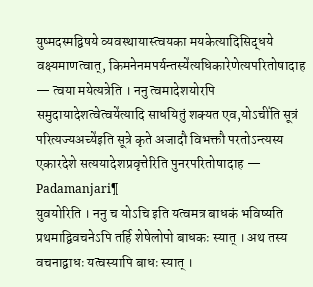युष्मदस्मद्विषये व्यवस्थायास्त्वयका मयकेत्यादिसिद्धये वक्ष्यमाणत्वात्, किमनेनमपर्यन्तस्ये॑त्यधिकारेणेत्यपरितोषादाह — त्वया मयेत्यत्रेति । ननु त्वमादेशयोरपि समुदायादेशत्वेत्वये॑त्यादि साधयितुं शक्यत एव,योऽची॑ति सूत्रं परित्यज्यअच्ये॑इति सूत्रे कृते अजादौ विभक्तौ परतोऽन्त्यस्य एकारदेशे सत्ययादेशप्रवृत्तेरिति पुनरपरितोषादाह —
Padamanjari¶
युवयोरिति । ननु च योऽचि इति यत्वमत्र बाधकं भविष्यति प्रथमाद्विवचनेऽपि तर्हि शेषेलोपो बाधकः स्यात् । अथ तस्य वचनाद्वाधः यत्वस्यापि बाधः स्यात् ।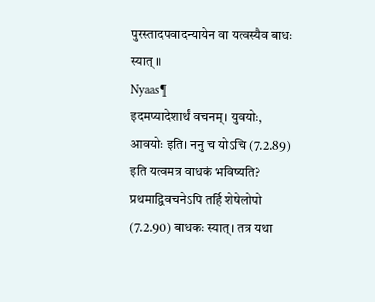पुरस्तादपवादन्यायेन वा यत्वस्यैव बाधः स्यात् ॥
Nyaas¶
इदमप्यादेशार्थं वचनम्। युवयोः, आवयोः इति। ननु च योऽचि (7.2.89) इति यत्वमत्र वाधकं भविष्यति? प्रथमाद्विवचनेऽपि तर्हि शेषेलोपो (7.2.90) बाधकः स्यात्। तत्र यथा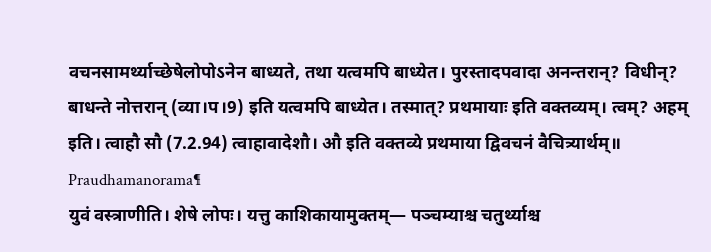वचनसामर्थ्याच्छेषेलोपोऽनेन बाध्यते, तथा यत्वमपि बाध्येत। पुरस्तादपवादा अनन्तरान्? विधीन्? बाधन्ते नोत्तरान् (व्या।प।9) इति यत्वमपि बाध्येत। तस्मात्? प्रथमायाः इति वक्तव्यम्। त्वम्? अहम् इति। त्वाहौ सौ (7.2.94) त्वाहावादेशौ। औ इति वक्तव्ये प्रथमाया द्विवचनं वैचित्र्यार्थम्॥
Praudhamanorama¶
युवं वस्त्राणीति। शेषे लोपः। यत्तु काशिकायामुक्तम्— पञ्चम्याश्च चतुर्थ्याश्च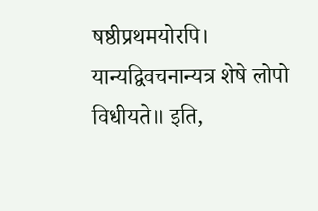षष्ठीप्रथमयोरपि। यान्यद्विवचनान्यत्र शेषे लोपो विधीयते॥ इति,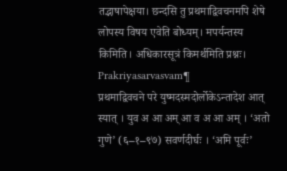तद्भाषापेक्षया। छन्दसि तु प्रथमाद्विवचनमपि शेषे लोपस्य विषय एवेति बोध्यम्। मपर्यन्तस्य किमिति। अधिकारसूत्रं किमर्थमिति प्रश्नः।
Prakriyasarvasvam¶
प्रथमाद्विवचने परे युष्मदस्मदोर्लोकेऽन्तादेश आत् स्यात् । युव अ आ अम् आ व अ आ अम् । ‘अतो गुणे’ (६–१–९७) सवर्णदीर्घः । ‘अमि पूर्वः’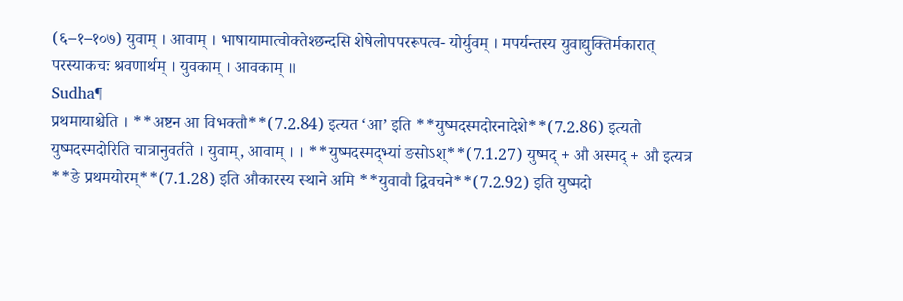(६–१–१०७) युवाम् । आवाम् । भाषायामात्वोक्तेश्छन्दसि शेषेलोपपररूपत्व- योर्युवम् । मपर्यन्तस्य युवाद्युक्तिर्मकारात् परस्याकचः श्रवणार्थम् । युवकाम् । आवकाम् ॥
Sudha¶
प्रथमायाश्चेति । **अष्टन आ विभक्तौ**(7.2.84) इत्यत ‘आ’ इति **युष्मदस्मदोरनादेशे**(7.2.86) इत्यतो युष्मदस्मदोरिति चात्रानुवर्तते । युवाम्, आवाम् । । **युष्मदस्मद्भ्यां ङसोऽश्**(7.1.27) युष्मद् + औ अस्मद् + औ इत्यत्र **ङे प्रथमयोरम्**(7.1.28) इति औकारस्य स्थाने अमि **युवावौ द्विवचने**(7.2.92) इति युष्मदो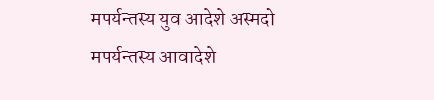मपर्यन्तस्य युव आदेशे अस्मदो मपर्यन्तस्य आवादेशे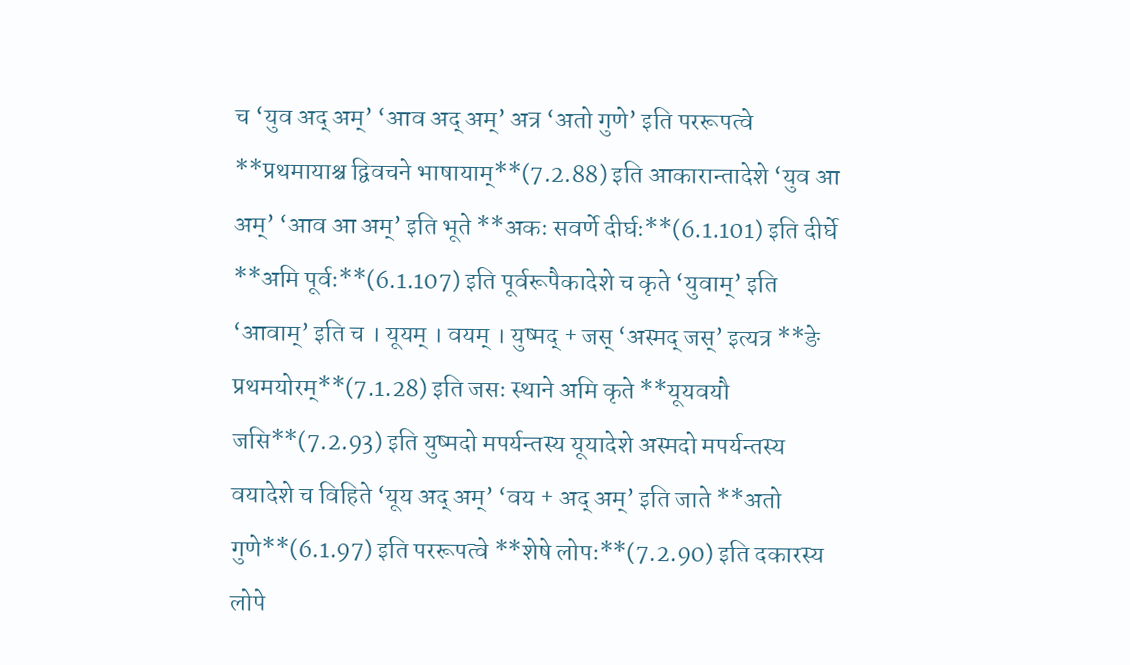च ‘युव अद् अम्’ ‘आव अद् अम्’ अत्र ‘अतो गुणे’ इति पररूपत्वे **प्रथमायाश्च द्विवचने भाषायाम्**(7.2.88) इति आकारान्तादेशे ‘युव आ अम्’ ‘आव आ अम्’ इति भूते **अकः सवर्णे दीर्घः**(6.1.101) इति दीर्घे **अमि पूर्वः**(6.1.107) इति पूर्वरूपैकादेशे च कृते ‘युवाम्’ इति ‘आवाम्’ इति च । यूयम् । वयम् । युष्मद् + जस् ‘अस्मद् जस्’ इत्यत्र **ङे प्रथमयोरम्**(7.1.28) इति जसः स्थाने अमि कृते **यूयवयौ जसि**(7.2.93) इति युष्मदो मपर्यन्तस्य यूयादेशे अस्मदो मपर्यन्तस्य वयादेशे च विहिते ‘यूय अद् अम्’ ‘वय + अद् अम्’ इति जाते **अतो गुणे**(6.1.97) इति पररूपत्वे **शेषे लोपः**(7.2.90) इति दकारस्य लोपे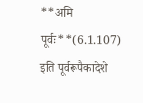**अमि पूर्वः**(6.1.107) इति पूर्वरूपैकादेशे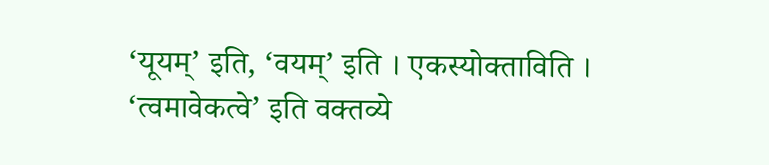‘यूयम्’ इति, ‘वयम्’ इति । एकस्योक्ताविति । ‘त्वमावेकत्वे’ इति वक्तव्ये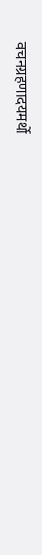वचनग्रहणादयमर्थो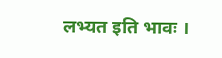लभ्यत इति भावः ।